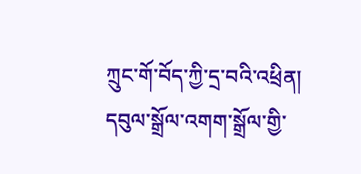ཀྲུང་གོ་བོད་ཀྱི་དྲ་བའི་འཕྲིན། དབུལ་སྒྲོལ་འགག་སྒྲོལ་གྱི་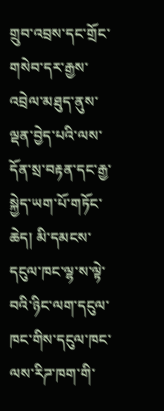གྲུབ་འབྲས་དང་གྲོང་གསེབ་དར་རྒྱས་འབྲེལ་མཐུད་ནུས་ལྡན་བྱེད་པའི་ལས་དོན་སྲ་བརྟན་དང་རྒྱ་སྐྱེད་ཡག་པོ་གཏོང་ཆེད། མི་དམངས་དངུལ་ཁང་ལྷ་ས་ལྟེ་བའི་ཉིང་ལག་དངུལ་ཁང་གིས་དངུལ་ཁང་ལས་རིཌ་ཁག་གི་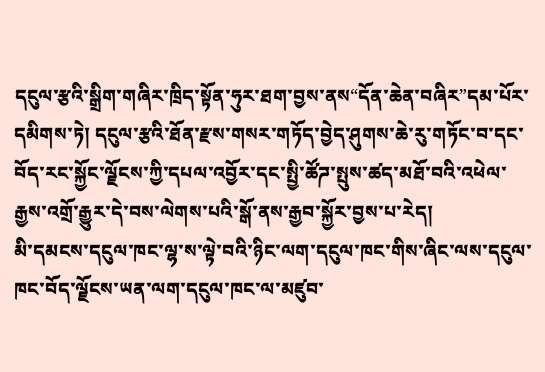དངུལ་རྩའི་སྒྲིག་གཞིར་ཁྲིད་སྟོན་ཧུར་ཐག་བྱས་ནས“དོན་ཆེན་བཞིར”དམ་པོར་དམིགས་ཏེ། དངུལ་རྩའི་ཐོན་རྫས་གསར་གཏོད་བྱེད་ཤུགས་ཆེ་རུ་གཏོང་བ་དང་བོད་རང་སྐྱོང་ལྗོངས་ཀྱི་དཔལ་འབྱོར་དང་སྤྱི་ཚོཌ་སྤུས་ཚད་མཐོ་བའི་འཕེལ་རྒྱས་འགྲོ་རྒྱུར་དེ་བས་ལེགས་པའི་སྒོ་ནས་རྒྱབ་སྐྱོར་བྱས་པ་རེད།
མི་དམངས་དངུལ་ཁང་ལྷ་ས་ལྟེ་བའི་ཉིང་ལག་དངུལ་ཁང་གིས་ཞིང་ལས་དངུལ་ཁང་བོད་ལྗོངས་ཡན་ལག་དངུལ་ཁང་ལ་མཛུབ་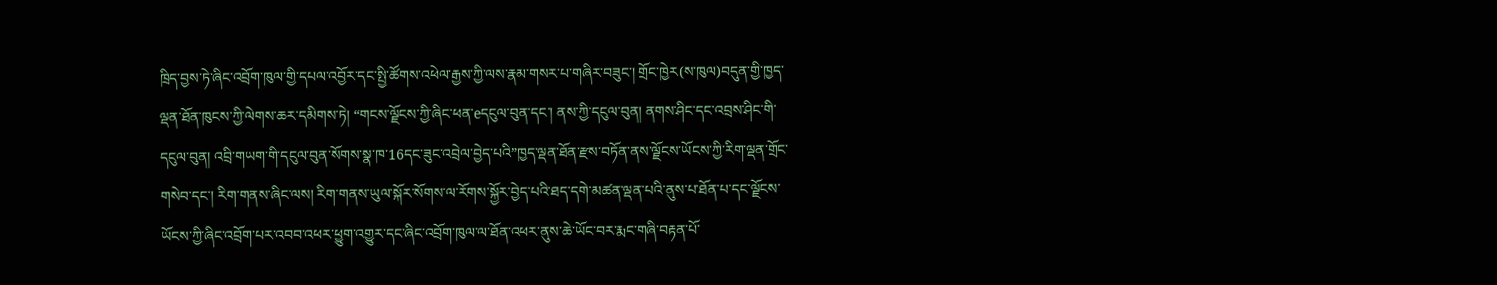ཁྲིད་བྱས་ཏེ་ཞིང་འབྲོག་ཁུལ་གྱི་དཔལ་འབྱོར་དང་སྤྱི་ཚོགས་འཕེལ་རྒྱས་ཀྱི་ལས་རྣམ་གསར་པ་གཞིར་བཟུང་། གྲོང་ཁྱེར(ས་ཁུལ)བདུན་གྱི་ཁྱད་ལྡན་ཐོན་ཁུངས་ཀྱི་ལེགས་ཆར་དམིགས་ཏེ། “གངས་ལྗོངས་ཀྱི་ཞིང་ཕན་eདངུལ་བུན་དང་། ནས་ཀྱི་དངུལ་བུན། ནགས་ཤིང་དང་འབྲས་ཤིང་གི་དངུལ་བུན། འབྲི་གཡག་གི་དངུལ་བུན་སོགས་སྣ་ཁ་16དང་ཟུང་འབྲེལ་བྱེད་པའི”ཁྱད་ལྡན་ཐོན་རྫས་བཏོན་ནས་ལྗོངས་ཡོངས་ཀྱི་རིག་ལྡན་གྲོང་གསེབ་དང་། རིག་གནས་ཞིང་ལས། རིག་གནས་ཡུལ་སྐོར་སོགས་ལ་རོགས་སྐྱོར་བྱེད་པའི་ཐད་དགེ་མཚན་ལྡན་པའི་ནུས་པ་ཐོན་པ་དང་ལྗོངས་ཡོངས་ཀྱི་ཞིང་འབྲོག་པར་འབབ་འཕར་ཕྱུག་འགྱུར་དང་ཞིང་འབྲོག་ཁུལ་ལ་ཐོན་འཕར་ནུས་ཆེ་ཡོང་བར་རྨང་གཞི་བརྟན་པོ་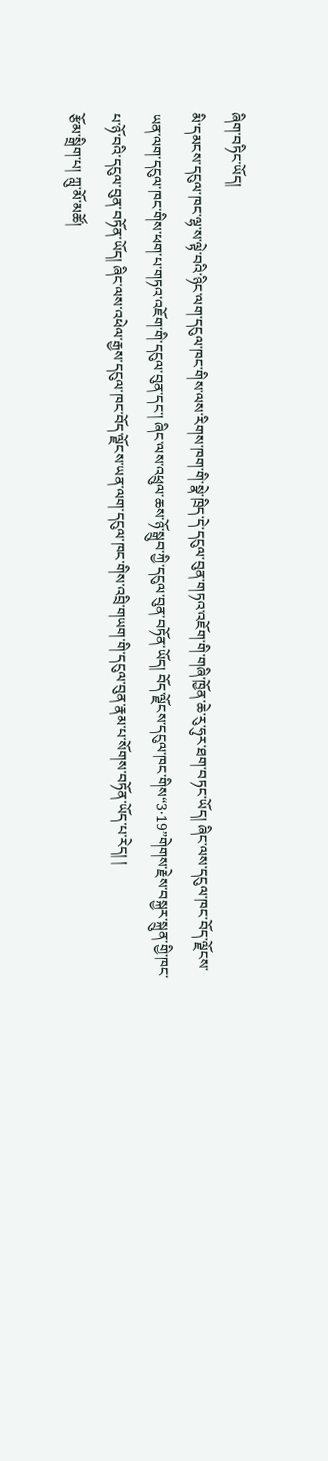ཞིག་བཏིང་ཡོད།
མི་དམངས་དངུལ་ཁང་ལྷ་ས་ལྟེ་བའི་ཉིང་ལག་དངུལ་ཁང་གིས་ལས་རིགས་ཁག་གི་སྣེ་ཁྲིད་དེ་དངུལ་བུན་གཏའ་འཇོག་གི་གཞི་ཁྱོན་ཆེ་རུ་ཧུར་ཐག་བཏང་ཡོད། ཞིང་ལས་དངུལ་ཁང་བོད་ལྗོངས་ཡན་ལག་དངུལ་ཁང་གིས་ཕག་པ་གཏའ་འཇོག་གི་དངུལ་བུན་དང་། ཞིང་ལས་འཕྲུལ་ཆས་ཉོ་སྒྲུབ་ཀྱི་དངུལ་བུན་བཏོན་ཡོད། བོད་ལྗོངས་དངུལ་ཁང་གིས“3·19”གེགས་རྗེས་བསྐྱར་སྐྲུན་གྱི་ཁང་པ་ཉོ་བའི་དངུལ་བུན་བཏོན་ཡོད། ཞིང་ལས་འཕེལ་རྒྱས་དངུལ་ཁང་བོད་ལྗོངས་ཡན་ལག་དངུལ་ཁང་གིས་འབྲི་གཡག་གི་དངུལ་བུན་རྣམ་པ་སོགས་བཏོན་ཡོད་པ་རེད། །
རྩོམ་སྒྲིག་པ། ཀླུ་མོ་མཚོ།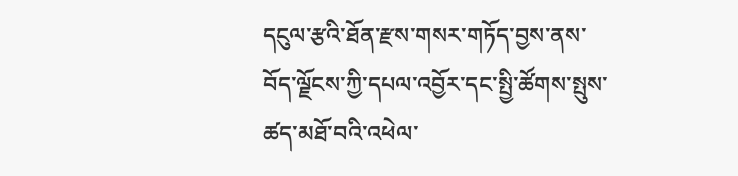དངུལ་རྩའི་ཐོན་རྫས་གསར་གཏོད་བྱས་ནས་བོད་ལྗོངས་ཀྱི་དཔལ་འབྱོར་དང་སྤྱི་ཚོགས་སྤུས་ཚད་མཐོ་བའི་འཕེལ་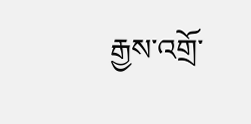རྒྱས་འགྲོ་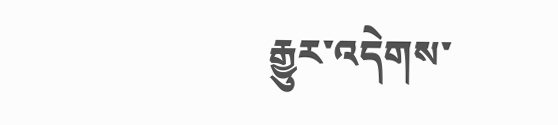རྒྱུར་འདེགས་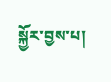སྐྱོར་བྱས་པ།